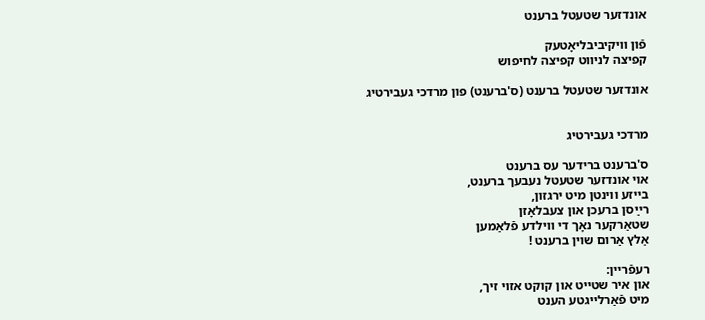אונדזער שטעטל ברענט

פֿון װיקיביבליאָטעק
קפיצה לניווט קפיצה לחיפוש

אונדזער שטעטל ברענט (ס'ברענט) פון מרדכי געבירטיג


מרדכי געבירטיג

ס'ברענט ברידער עס ברענט
אוי אונדזער שטעטל נעבעך ברענט,
בייזע ווינטן מיט ירגזון,
רײַסן ברעכן און צעבלאָזן
שטאַרקער נאָך די ווילדע פֿלאַמען
אַלץ אַרום שוין ברענט !

רעפֿריין:
און איר שטייט און קוקט אזוי זיך,
מיט פֿאַרלייגטע הענט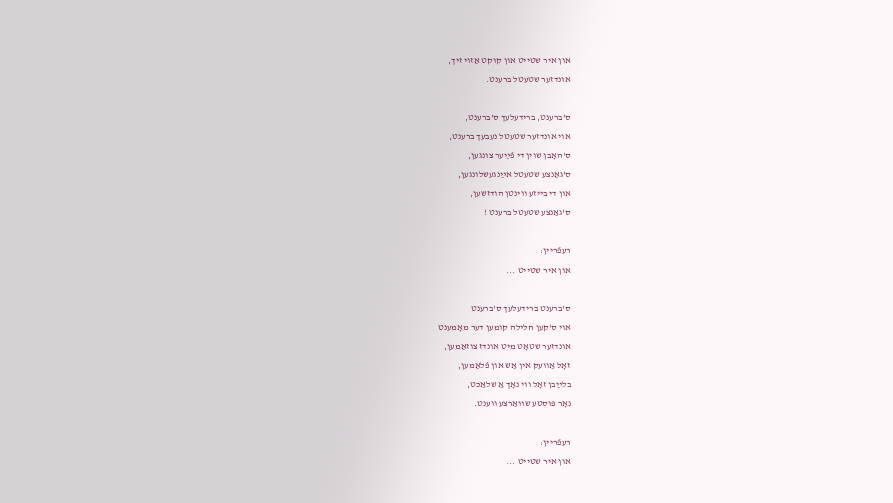און איר שטייט און קוקט אַזוי זיך,
אונדזער שטעטל ברענט.

ס'ברענט, ברידעלעך ס'ברענט,
אוי אונדזער שטעטל נעבעך ברענט,
ס'האָבן שוין די פֿײַער צונגען,
ס'גאַנצע שטעטל אײַנגעשלונגען,
און די בייזע ווינטן הודזשען,
ס'גאַנצע שטעטל ברענט !

רעפֿריין:
און איר שטייט ...

ס'ברענט ברידעלעך ס'ברענט
אוי ס'קען חלילה קומען דער מאָמענט
אונדזער שטאָט מיט אונדז צוזאַמען,
זאָל אַוועק אין אַש און פֿלאַמען,
בלײַבן זאָל ווי נאָך אַ שלאַכט,
נאָר פוסטע שוואַרצע ווענט.

רעפֿריין:
און איר שטייט ...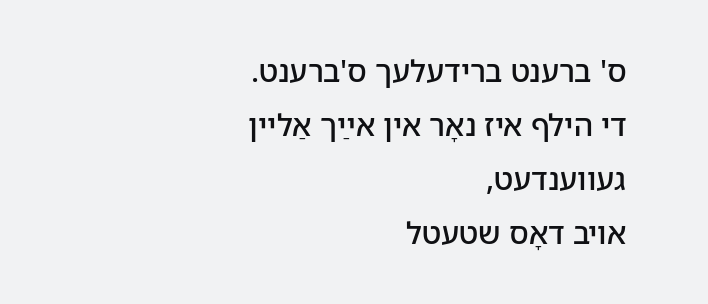ס' ברענט ברידעלעך ס'ברענט.
די הילף איז נאָר אין אײַך אַליין געווענדעט,
אויב דאָס שטעטל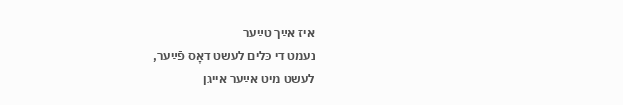איז אײַך טײַער
נעמט די כּלים לעשט דאָס פֿײַער,
לעשט מיט אײַער אייגן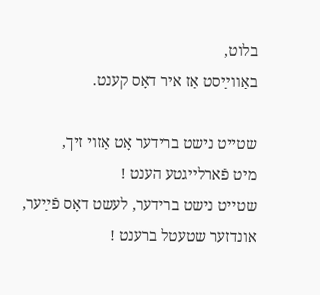בלוט,
באַווײַסט אַז איר דאָס קענט.

שטייט נישט ברידער אָט אַזוי זיך,
מיט פֿארלייגטע הענט !
שטייט נישט ברידער, לעשט דאָס פֿײַער,
אונדזער שטעטל ברענט !